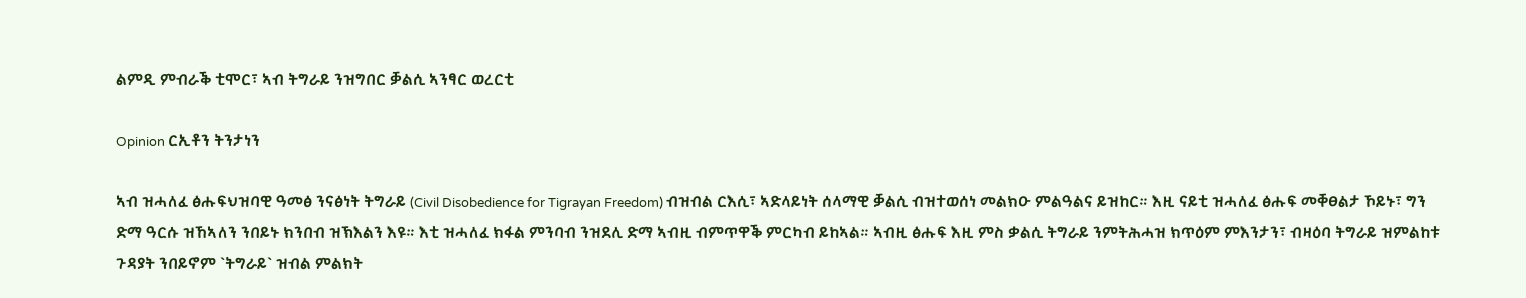ልምዲ ምብራቕ ቲሞር፣ ኣብ ትግራይ ንዝግበር ቓልሲ ኣንፃር ወረርቲ

Opinion ርኢቶን ትንታነን

ኣብ ዝሓለፈ ፅሑፍህዝባዊ ዓመፅ ንናፅነት ትግራይ (Civil Disobedience for Tigrayan Freedom) ብዝብል ርእሲ፣ ኣድላይነት ሰላማዊ ቓልሲ ብዝተወሰነ መልክዑ ምልዓልና ይዝከር። እዚ ናይቲ ዝሓለፈ ፅሑፍ መቐፀልታ ኾይኑ፣ ግን ድማ ዓርሱ ዝኸኣለን ንበይኑ ክንበብ ዝኽእልን እዩ። እቲ ዝሓለፈ ክፋል ምንባብ ንዝደሊ ድማ ኣብዚ ብምጥዋቕ ምርካብ ይከኣል። ኣብዚ ፅሑፍ እዚ ምስ ቃልሲ ትግራይ ንምትሕሓዝ ክጥዕም ምእንታን፣ ብዛዕባ ትግራይ ዝምልከቱ ጉዳያት ንበይኖም `ትግራይ` ዝብል ምልክት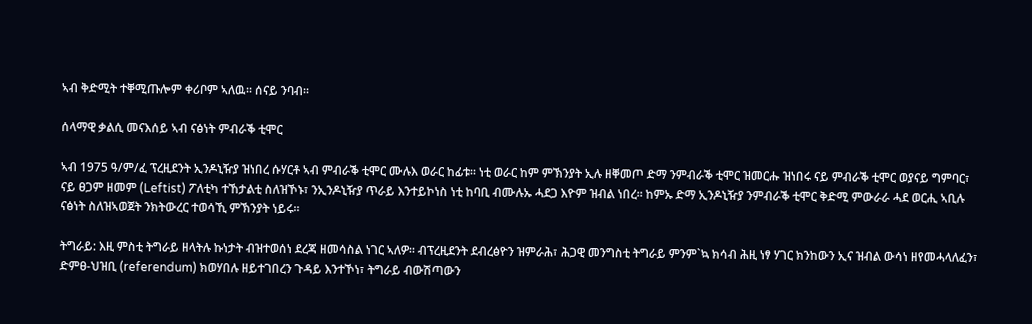ኣብ ቅድሚት ተቐሚጡሎም ቀሪቦም ኣለዉ። ሰናይ ንባብ።

ሰላማዊ ቃልሲ መናእሰይ ኣብ ናፅነት ምብራቕ ቲሞር

ኣብ 1975 ዓ/ም/ፈ ፕረዚደንት ኢንዶኒዥያ ዝነበረ ሱሃርቶ ኣብ ምብራቕ ቲሞር ሙሉእ ወራር ከፊቱ። ነቲ ወራር ከም ምኽንያት ኢሉ ዘቐመጦ ድማ ንምብራቕ ቲሞር ዝመርሑ ዝነበሩ ናይ ምብራቕ ቲሞር ወያናይ ግምባር፣ ናይ ፀጋም ዘመም (Leftist) ፖለቲካ ተኸታልቲ ስለዝኾኑ፣ ንኢንዶኒዥያ ጥራይ እንተይኮነስ ነቲ ከባቢ ብሙሉኡ ሓደጋ እዮም ዝብል ነበረ። ከምኡ ድማ ኢንዶኒዥያ ንምብራቕ ቲሞር ቅድሚ ምውራራ ሓደ ወርሒ ኣቢሉ ናፅነት ስለዝኣወጀት ንክትውረር ተወሳኺ ምኽንያት ነይሩ።

ትግራይ: እዚ ምስቲ ትግራይ ዘላትሉ ኩነታት ብዝተወሰነ ደረጃ ዘመሳስል ነገር ኣለዎ። ብፕረዚደንት ደብረፅዮን ዝምራሕ፣ ሕጋዊ መንግስቲ ትግራይ ምንም`ኳ ክሳብ ሕዚ ነፃ ሃገር ክንከውን ኢና ዝብል ውሳነ ዘየመሓላለፈን፣ ድምፀ-ህዝቢ (referendum) ክወሃበሉ ዘይተገበረን ጉዳይ እንተኾነ፣ ትግራይ ብውሽጣውን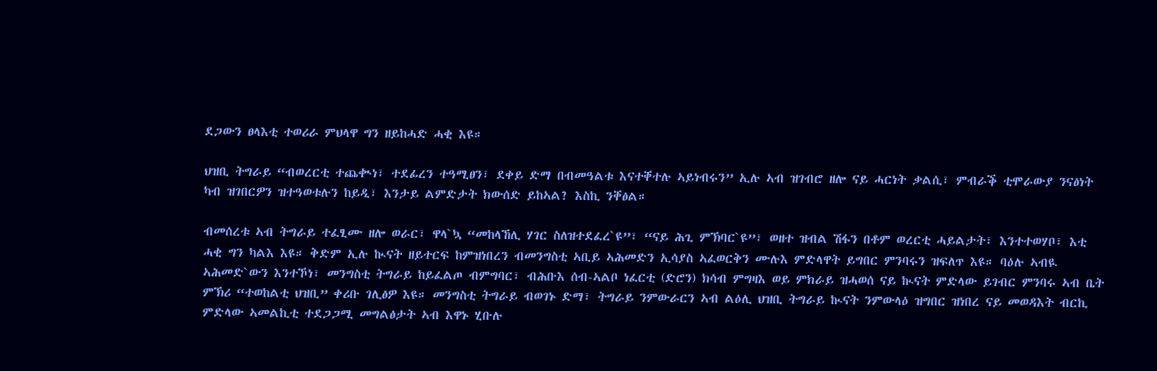ደጋውን ፀላእቲ ተወሪራ ምህላዋ ግን ዘይከሓድ ሓቂ እዩ።

ህዝቢ ትግራይ “ብወረርቲ ተጨቊነ፣ ተደፊረን ተዓሚፀን፣ ደቀይ ድማ በብመዓልቱ እናተቐተሉ ኣይነብሩን” ኢሉ ኣብ ዝገብሮ ዘሎ ናይ ሓርነት ቃልሲ፣ ምብራቕ ቲሞራውያ ንናፅነት ካብ ዝገበርዎን ዝተዓወቱሉን ከይዲ፣ እንታይ ልምድታት ክውሰድ ይከኣል? እስኪ ንቐፅል።

ብመሰረቱ ኣብ ትግራይ ተፈፂሙ ዘሎ ወራር፣ ዋላ`ኳ “መከላኸሊ ሃገር ስለዝተደፈረ`ዩ”፣ “ናይ ሕጊ ምኽባር`ዩ”፣ ወዘተ ዝብል ሽፋን በቶም ወረርቲ ሓይልታት፣ እንተተወሃቦ፣ እቲ ሓቂ ግን ካልእ እዩ። ቅድም ኢሉ ኲናት ዘይተርፍ ከምዝነበረን ብመንግስቲ ኣቢይ ኣሕመድን ኢሳያስ ኣፈወርቅን ሙሉእ ምድላዋት ይግበር ምንባሩን ዝፍለጥ እዩ። ባዕሉ ኣብዪ ኣሕመድ`ውን እንተኾነ፣ መንግስቲ ትግራይ ከይፈልጦ ብምግባር፣ ብሕቡእ ሰብ-ኣልቦ ነፈርቲ (ድሮን) ክሳብ ምግዛእ ወይ ምክራይ ዝሓወሰ ናይ ኲናት ምድላው ይገብር ምንባሩ ኣብ ቤት ምኽሪ “ተወከልቲ ህዝቢ” ቀሪቡ ገሊፅዎ እዩ። መንግስቲ ትግራይ ብወገኑ ድማ፣ ትግራይ ንምውራርን ኣብ ልዕሊ ህዝቢ ትግራይ ኲናት ንምውላዕ ዝግበር ዝነበረ ናይ መወዳእት ብርኪ ምድላው ኣመልኪቲ ተደጋጋሚ መግልፅታት ኣብ እዋኑ ሂቡሉ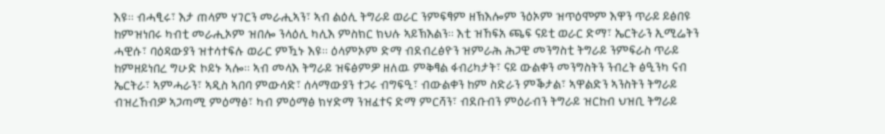እዩ። ብሓፂሩ፣ እታ ጠላም ሃገርን መራሒኣን፣ ኣብ ልዕሊ ትግራይ ወራር ንምፍፃም ዘኽእሎም ንዕኦም ዝጥዕሞም እዋን ጥራይ ይፅበዩ ከምዝነበሩ ካብቲ መራሒኦም ዝበሎ ንላዕሊ ካሊእ ምስክር ክህሉ ኣይኽእልን። እቲ ዝኸፍአ ጫፍ ናይቲ ወራር ድማ፣ ኤርትራን ኢሚሬትን ሓዊሱ፣ ባዕዳውያን ዝተሳተፍሉ ወራር ምዃኑ እዩ። ዕላምኦም ድማ ብደብረፅዮን ዝምራሕ ሕጋዊ መንግስቲ ትግራይ ንምፍራስ ጥራይ ከምዘይነበረ ግሁድ ኮይኑ ኣሎ። ኣብ መላእ ትግራይ ዝፍፅምዎ ዘለዉ ምቅፃል ፋብሪካታት፣ ናይ ውልቀን መንግስትን ንብረት ፅዒንካ ናብ ኤርትራ፣ ኣምሓራን፣ ኣዲስ ኣበባ ምውሳድ፣ ሰላማውያን ተጋሩ ብግፍዒ፣ ብውልቀን ከም ስድራን ምቕታል፣ ኣዋልድን ኣንስትን ትግራይ ብዝረኸብዎ ኣጋጣሚ ምዕማፅ፣ ካብ ምዕማፅ ክሃድማ ንዝፈተና ድማ ምርሻን፣ ብደቡብን ምዕራብን ትግራይ ዝርከብ ህዝቢ ትግራይ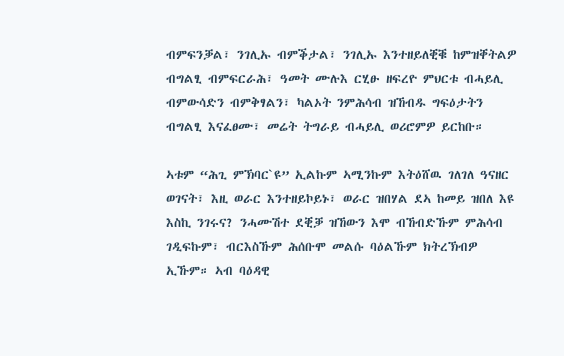ብምፍንቓል፣ ንገሊኡ ብምቕታል፣ ንገሊኡ እንተዘይለቒቑ ከምዝቐትልዎ ብግልፂ ብምፍርራሕ፣ ዓመት ሙሉእ ርሂፁ ዘፍረዮ ምህርቱ ብሓይሊ ብምውሳድን ብምቅፃልን፣ ካልኦት ንምሕሳብ ዝኸብዱ ግፍዕታትን ብግልፂ እናፈፀሙ፣ መሬት ትግራይ ብሓይሊ ወሪሮምዎ ይርከቡ።

ኣቱም “ሕጊ ምኽባር`ዩ” ኢልኩም ኣሚንኩም እትዕሸዉ ገለገለ ዓናዘር ወገናት፣ እዚ ወራር እንተዘይኮይኑ፣ ወራር ዝበሃል ደኣ ከመይ ዝበለ እዩ እስኪ ንገሩና? ንሓሙሽተ ደቒቓ ዝኸውን እሞ ብኸብድኹም ምሕሳብ ገዲፍኩም፣ ብርእስኹም ሕሰቡሞ መልሱ ባዕልኹም ክትረኽብዎ ኢኹም። ኣብ ባዕዳዊ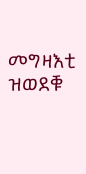መግዛእቲ ዝወደቑ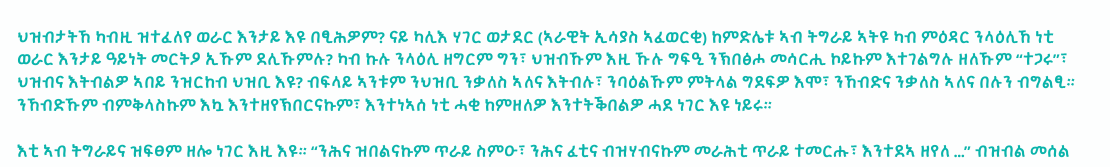ህዝብታትኸ ካብዚ ዝተፈለየ ወራር እንታይ እዩ በፂሕዎም? ናይ ካሊእ ሃገር ወታደር (ኣራዊት ኢሳያስ ኣፈወርቂ) ከምድሌቱ ኣብ ትግራይ ኣትዩ ካብ ምዕዳር ንላዕሊኸ ነቲ ወራር እንታይ ዓይነት መርትዖ ኢኹም ደሊኹምሉ? ካብ ኩሉ ንላዕሊ ዘግርም ግን፣ ህዝብኹም እዚ ኹሉ ግፍዒ ንኽበፅሖ መሳርሒ ኮይኩም እተገልግሉ ዘለኹም “ተጋሩ”፣ ህዝብና እትብልዎ ኣበይ ንዝርከብ ህዝቢ እዩ? ብፍላይ ኣንቱም ንህዝቢ ንቃለስ ኣለና እትብሉ፣ ንባዕልኹም ምትላል ግደፍዎ እሞ፣ ንኸብድና ንቃለስ ኣለና በሉን ብግልፂ። ንኸብድኹም ብምቅላስኩም እኳ እንተዘየኽበርናኩም፣ እንተነኣሰ ነቲ ሓቂ ከምዘለዎ እንተትቕበልዎ ሓደ ነገር እዩ ነይሩ።

እቲ ኣብ ትግራይና ዝፍፀም ዘሎ ነገር እዚ እዩ። “ንሕና ዝበልናኩም ጥራይ ስምዑ፣ ንሕና ፈቲና ብዝሃብናኩም መራሕቲ ጥራይ ተመርሑ፣ እንተደኣ ዘየለ …” ብዝብል መሰል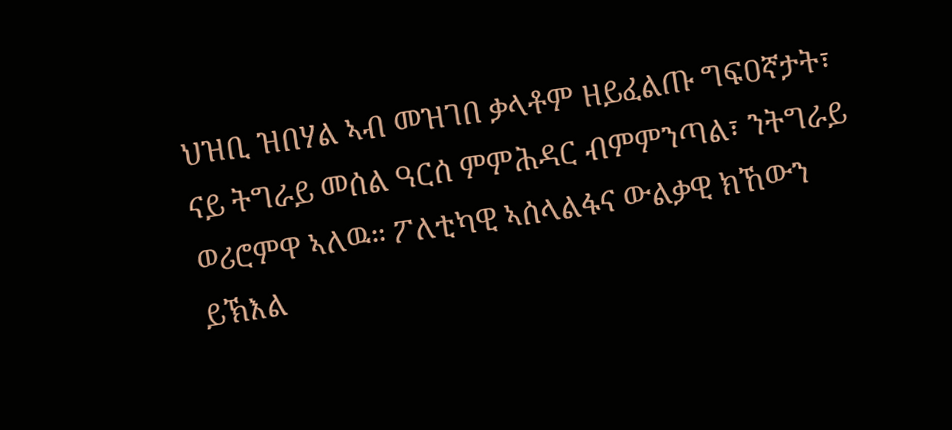ህዝቢ ዝበሃል ኣብ መዝገበ ቃላቶም ዘይፈልጡ ግፍዐኛታት፣ ናይ ትግራይ መሰል ዓርሰ ምምሕዳር ብምምንጣል፣ ንትግራይ ወሪሮምዋ ኣለዉ። ፖለቲካዊ ኣሰላልፋና ውልቃዊ ክኸውን ይኽእል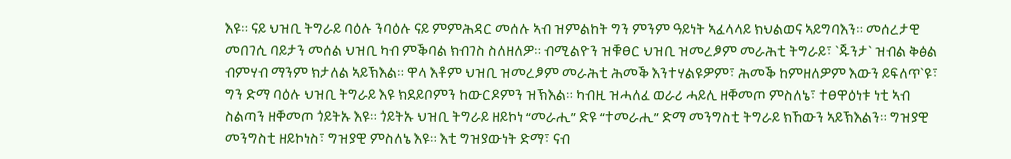እዩ። ናይ ህዝቢ ትግራይ ባዕሉ ንባዕሉ ናይ ምምሕዳር መሰሉ ኣብ ዝምልከት ግን ምንም ዓይነት ኣፈላላይ ክህልወና ኣይግባእን። መሰረታዊ መበገሲ ባይታን መሰል ህዝቢ ካብ ምቕባል ክብገስ ስለዘለዎ። ብሚልዮን ዝቑፀር ህዝቢ ዝመረፆም መራሕቲ ትግራይ፣ `ጁንታ` ዝብል ቅፅል ብምሃብ ማንም ክታለል ኣይኽእል። ዋላ እቶም ህዝቢ ዝመረፆም መራሕቲ ሕመቕ እንተሃልዩዎም፣ ሕመቕ ከምዘለዎም እውን ይፍለጥ`ዩ፣ ግን ድማ ባዕሉ ህዝቢ ትግራይ እዩ ክደይቦምን ከውርዶምን ዝኽእል። ካብዚ ዝሓለፈ ወራሪ ሓይሊ ዘቐመጦ ምስለኔ፣ ተፀዋዕነቱ ነቲ ኣብ ስልጣን ዘቐመጦ ጎይትኡ እዩ። ጎይትኡ ህዝቢ ትግራይ ዘይኮነ “መራሒ” ድዩ “ተመራሒ” ድማ መንግስቲ ትግራይ ክኸውን ኣይኽእልን። ግዝያዊ መንግስቲ ዘይኮነስ፣ ግዝያዊ ምስለኔ እዩ። እቲ ግዝያውነት ድማ፣ ናብ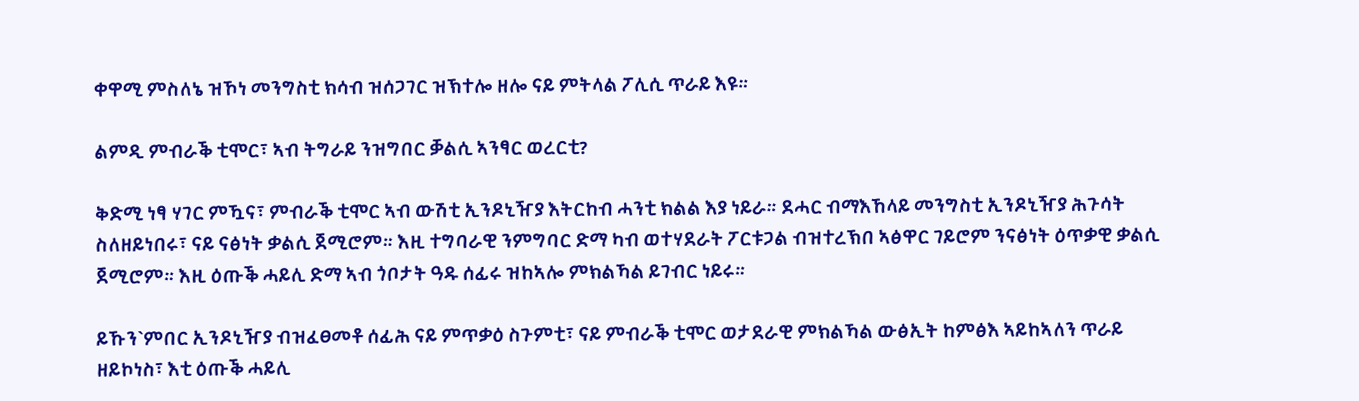ቀዋሚ ምስለኔ ዝኾነ መንግስቲ ክሳብ ዝሰጋገር ዝኽተሎ ዘሎ ናይ ምትላል ፖሊሲ ጥራይ እዩ።

ልምዲ ምብራቕ ቲሞር፣ ኣብ ትግራይ ንዝግበር ቓልሲ ኣንፃር ወረርቲ?

ቅድሚ ነፃ ሃገር ምዃና፣ ምብራቕ ቲሞር ኣብ ውሽቲ ኢንዶኒዥያ እትርከብ ሓንቲ ክልል እያ ነይራ። ደሓር ብማእኸላይ መንግስቲ ኢንዶኒዥያ ሕጉሳት ስለዘይነበሩ፣ ናይ ናፅነት ቃልሲ ጀሚሮም። እዚ ተግባራዊ ንምግባር ድማ ካብ ወተሃደራት ፖርቱጋል ብዝተረኽበ ኣፅዋር ገይሮም ንናፅነት ዕጥቃዊ ቃልሲ ጀሚሮም። እዚ ዕጡቕ ሓይሊ ድማ ኣብ ጎቦታት ዓዱ ሰፊሩ ዝከኣሎ ምክልኻል ይገብር ነይሩ።

ይኹን`ምበር ኢንዶኒዥያ ብዝፈፀመቶ ሰፊሕ ናይ ምጥቃዕ ስጉምቲ፣ ናይ ምብራቕ ቲሞር ወታደራዊ ምክልኻል ውፅኢት ከምፅእ ኣይከኣለን ጥራይ ዘይኮነስ፣ እቲ ዕጡቕ ሓይሊ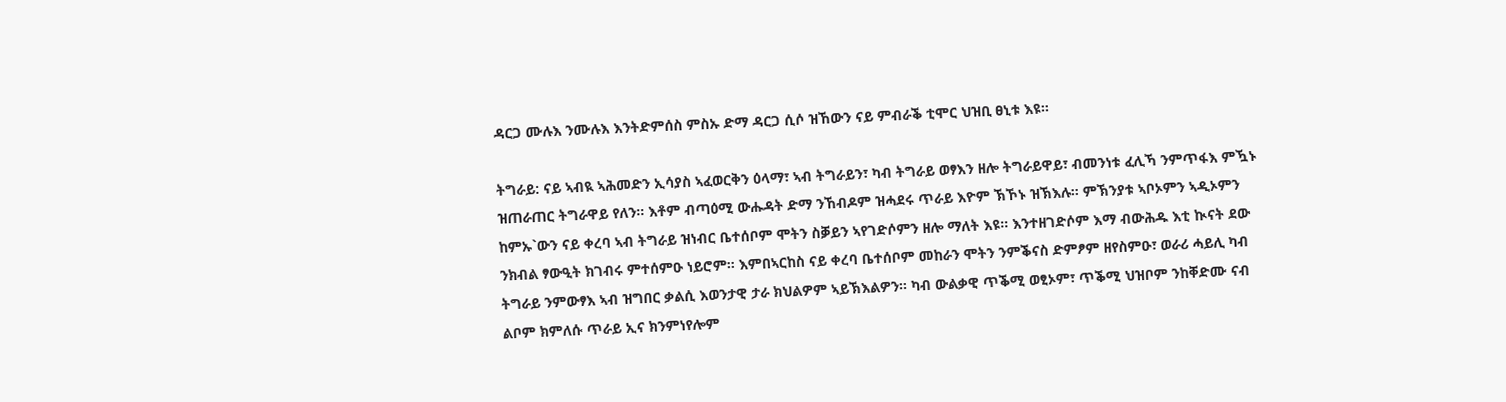ዳርጋ ሙሉእ ንሙሉእ እንትድምሰስ ምስኡ ድማ ዳርጋ ሲሶ ዝኸውን ናይ ምብራቕ ቲሞር ህዝቢ ፀኒቱ እዩ።

ትግራይ: ናይ ኣብዪ ኣሕመድን ኢሳያስ ኣፈወርቅን ዕላማ፣ ኣብ ትግራይን፣ ካብ ትግራይ ወፃእን ዘሎ ትግራይዋይ፣ ብመንነቱ ፈሊኻ ንምጥፋእ ምዃኑ ዝጠራጠር ትግራዋይ የለን። እቶም ብጣዕሚ ውሑዳት ድማ ንኸብዶም ዝሓደሩ ጥራይ እዮም ኽኾኑ ዝኽእሉ። ምኽንያቱ ኣቦኦምን ኣዲኦምን ከምኡ`ውን ናይ ቀረባ ኣብ ትግራይ ዝነብር ቤተሰቦም ሞትን ስቓይን ኣየገድሶምን ዘሎ ማለት እዩ። እንተዘገድሶም እማ ብውሕዱ እቲ ኲናት ደው ንክብል ፃውዒት ክገብሩ ምተሰምዑ ነይሮም። እምበኣርከስ ናይ ቀረባ ቤተሰቦም መከራን ሞትን ንምቕናስ ድምፆም ዘየስምዑ፣ ወራሪ ሓይሊ ካብ ትግራይ ንምውፃእ ኣብ ዝግበር ቃልሲ እወንታዊ ታራ ክህልዎም ኣይኽእልዎን። ካብ ውልቃዊ ጥቕሚ ወፂኦም፣ ጥቕሚ ህዝቦም ንከቐድሙ ናብ ልቦም ክምለሱ ጥራይ ኢና ክንምነየሎም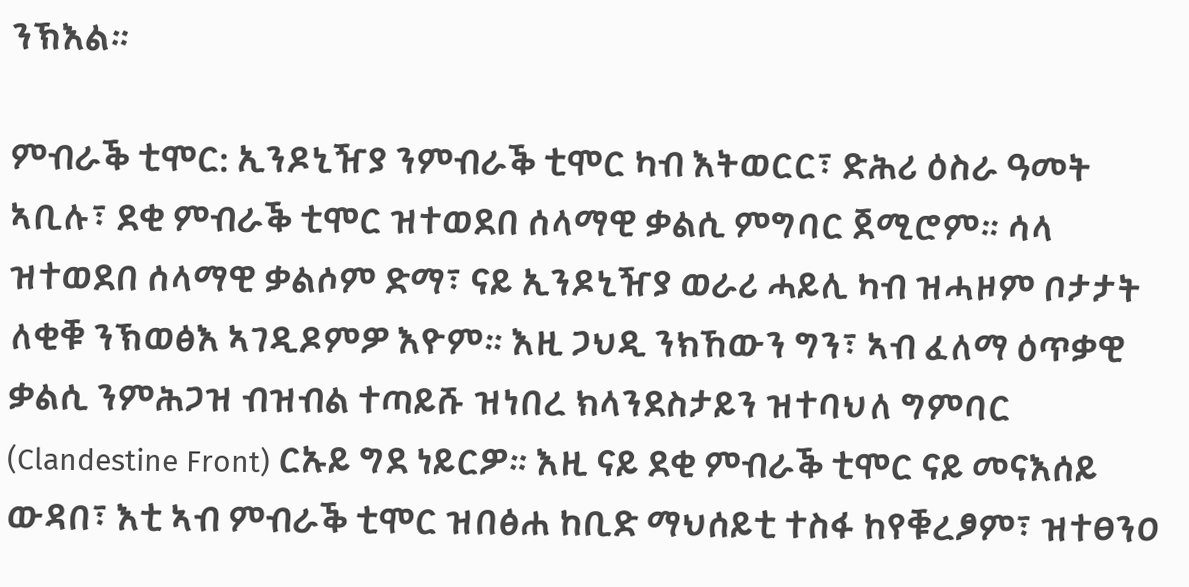ንኽእል።

ምብራቕ ቲሞር: ኢንዶኒዥያ ንምብራቕ ቲሞር ካብ እትወርር፣ ድሕሪ ዕስራ ዓመት ኣቢሉ፣ ደቂ ምብራቕ ቲሞር ዝተወደበ ሰላማዊ ቃልሲ ምግባር ጀሚሮም። ሳላ ዝተወደበ ሰላማዊ ቃልሶም ድማ፣ ናይ ኢንዶኒዥያ ወራሪ ሓይሊ ካብ ዝሓዞም ቦታታት ለቂቑ ንኽወፅእ ኣገዲዶምዎ እዮም። እዚ ጋህዲ ንክኸውን ግን፣ ኣብ ፈለማ ዕጥቃዊ ቃልሲ ንምሕጋዝ ብዝብል ተጣይሹ ዝነበረ ክላንደስታይን ዝተባህለ ግምባር (Clandestine Front) ርኡይ ግደ ነይርዎ። እዚ ናይ ደቂ ምብራቕ ቲሞር ናይ መናእሰይ ውዳበ፣ እቲ ኣብ ምብራቕ ቲሞር ዝበፅሐ ከቢድ ማህሰይቲ ተስፋ ከየቑረፆም፣ ዝተፀንዐ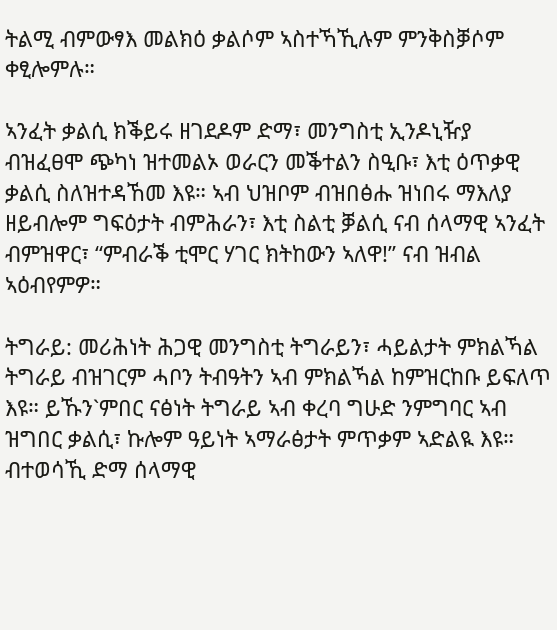ትልሚ ብምውፃእ መልክዕ ቃልሶም ኣስተኻኺሉም ምንቅስቓሶም ቀፂሎምሉ።

ኣንፈት ቃልሲ ክቕይሩ ዘገደዶም ድማ፣ መንግስቲ ኢንዶኒዥያ ብዝፈፀሞ ጭካነ ዝተመልኦ ወራርን መቕተልን ስዒቡ፣ እቲ ዕጥቃዊ ቃልሲ ስለዝተዳኸመ እዩ። ኣብ ህዝቦም ብዝበፅሑ ዝነበሩ ማእለያ ዘይብሎም ግፍዕታት ብምሕራን፣ እቲ ስልቲ ቓልሲ ናብ ሰላማዊ ኣንፈት ብምዝዋር፣ “ምብራቕ ቲሞር ሃገር ክትከውን ኣለዋ!” ናብ ዝብል ኣዕብየምዎ።

ትግራይ: መሪሕነት ሕጋዊ መንግስቲ ትግራይን፣ ሓይልታት ምክልኻል ትግራይ ብዝገርም ሓቦን ትብዓትን ኣብ ምክልኻል ከምዝርከቡ ይፍለጥ እዩ። ይኹን`ምበር ናፅነት ትግራይ ኣብ ቀረባ ግሁድ ንምግባር ኣብ ዝግበር ቃልሲ፣ ኩሎም ዓይነት ኣማራፅታት ምጥቃም ኣድልዪ እዩ። ብተወሳኺ ድማ ሰላማዊ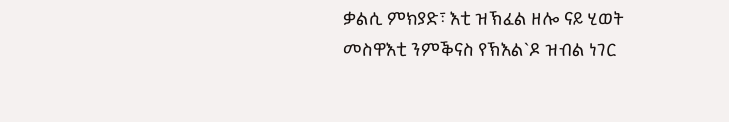ቃልሲ ምክያድ፣ እቲ ዝኽፈል ዘሎ ናይ ሂወት መስዋእቲ ንምቕናስ የኽእል`ዶ ዝብል ነገር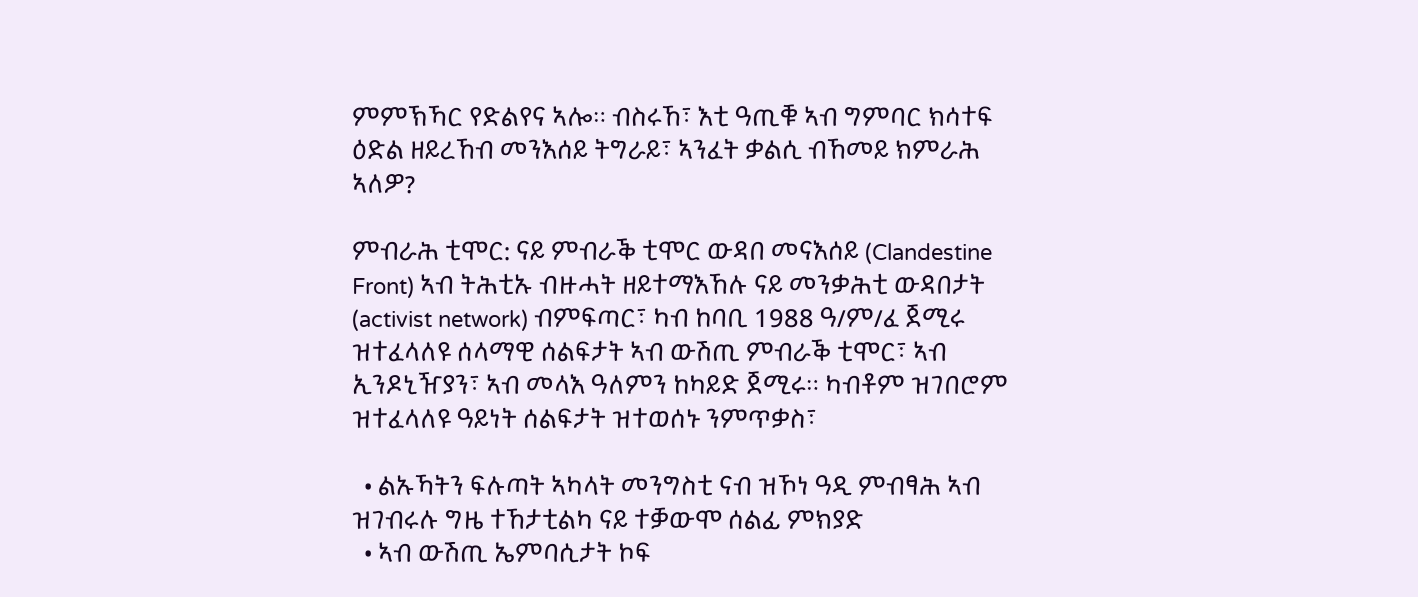ምምኽኻር የድልየና ኣሎ። ብስሩኸ፣ እቲ ዓጢቑ ኣብ ግምባር ክሳተፍ ዕድል ዘይረኸብ መንእሰይ ትግራይ፣ ኣንፈት ቃልሲ ብኸመይ ክምራሕ ኣለዎ?

ምብራሕ ቲሞር: ናይ ምብራቕ ቲሞር ውዳበ መናእሰይ (Clandestine Front) ኣብ ትሕቲኡ ብዙሓት ዘይተማእኸሉ ናይ መንቃሕቲ ውዳበታት (activist network) ብምፍጣር፣ ካብ ከባቢ 1988 ዓ/ም/ፈ ጀሚሩ ዝተፈላለዩ ሰላማዊ ሰልፍታት ኣብ ውሽጢ ምብራቕ ቲሞር፣ ኣብ ኢንዶኒዥያን፣ ኣብ መላእ ዓለምን ከካይድ ጀሚሩ። ካብቶም ዝገበሮም ዝተፈላለዩ ዓይነት ሰልፍታት ዝተወሰኑ ንምጥቃስ፣

  • ልኡኻትን ፍሉጣት ኣካላት መንግስቲ ናብ ዝኾነ ዓዲ ምብፃሕ ኣብ ዝገብሩሉ ግዜ ተኸታቲልካ ናይ ተቓውሞ ሰልፊ ምክያድ
  • ኣብ ውሽጢ ኤምባሲታት ኮፍ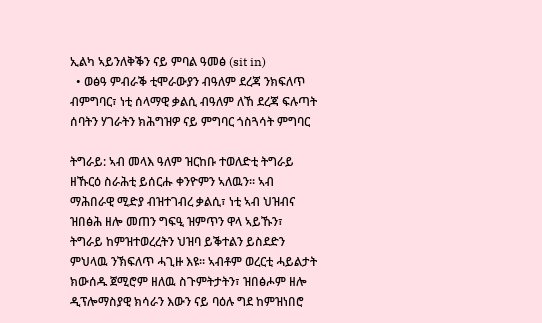ኢልካ ኣይንለቅቕን ናይ ምባል ዓመፅ (sit in)
  • ወፅዓ ምብራቕ ቲሞራውያን ብዓለም ደረጃ ንክፍለጥ ብምግባር፣ ነቲ ሰላማዊ ቃልሲ ብዓለም ለኸ ደረጃ ፍሉጣት ሰባትን ሃገራትን ክሕግዝዎ ናይ ምግባር ጎስጓሳት ምግባር

ትግራይ: ኣብ መላእ ዓለም ዝርከቡ ተወለድቲ ትግራይ ዘኹርዕ ስራሕቲ ይሰርሑ ቀንዮምን ኣለዉን። ኣብ ማሕበራዊ ሚድያ ብዝተገብረ ቃልሲ፣ ነቲ ኣብ ህዝብና ዝበፅሕ ዘሎ መጠን ግፍዒ ዝምጥን ዋላ ኣይኹን፣ ትግራይ ከምዝተወረረትን ህዝባ ይቕተልን ይስደድን ምህላዉ ንኽፍለጥ ሓጊዙ እዩ። ኣብቶም ወረርቲ ሓይልታት ክውሰዱ ጀሚሮም ዘለዉ ስጉምትታትን፣ ዝበፅሖም ዘሎ ዲፕሎማስያዊ ክሳራን እውን ናይ ባዕሉ ግደ ከምዝነበሮ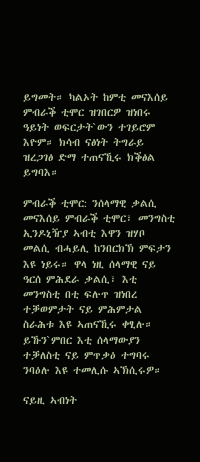ይግመት። ካልኦት ከምቲ መናእሰይ ምብራቕ ቲሞር ዝገበርዎ ዝነበሩ ዓይነት ወፍርታት`ውን ተገይሮም እዮም። ክሳብ ናፅነት ትግራይ ዝረጋገፅ ድማ ተጠናኺሩ ክቕፅል ይግባእ።

ምብራቕ ቲሞር: ንሰላማዊ ቃልሲ መናእሰይ ምብራቕ ቲሞር፣ መንግስቲ ኢንዶኒዥያ ኣብቲ እዋን ዝሃቦ መልሲ ብሓይሊ ከንበርክኽ ምፍታን እዩ ነይሩ። ዋላ ነዚ ሰላማዊ ናይ ዓርሰ ምሕደራ ቃልሲ፣ እቲ መንግስቲ በቲ ፍሉጥ ዝነበረ ተቓወምታት ናይ ምሕምታል ስራሕቱ እዩ ኣጠናኺሩ ቀፂሉ። ይኹን`ምበር እቲ ሰላማውያን ተቓለስቲ ናይ ምጥቃዕ ተግባሩ ንባዕሉ እዩ ተመሊሱ ኣኽሲሩዎ።

ናይዚ ኣብነት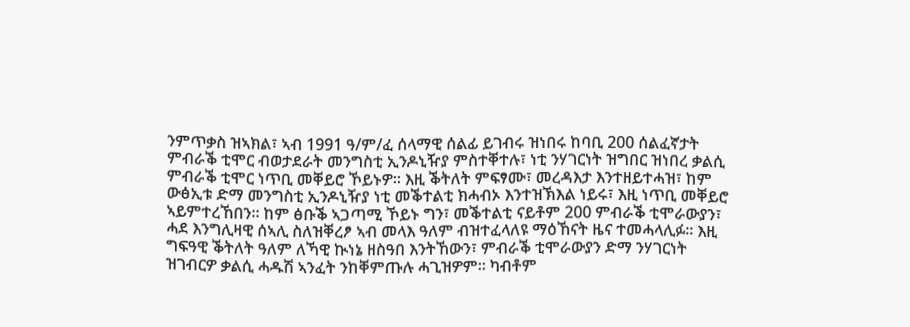ንምጥቃስ ዝኣክል፣ ኣብ 1991 ዓ/ም/ፈ ሰላማዊ ሰልፊ ይገብሩ ዝነበሩ ከባቢ 200 ሰልፈኛታት ምብራቕ ቲሞር ብወታደራት መንግስቲ ኢንዶኒዥያ ምስተቐተሉ፣ ነቲ ንሃገርነት ዝግበር ዝነበረ ቃልሲ ምብራቕ ቲሞር ነጥቢ መቐይሮ ኾይኑዎ። እዚ ቕትለት ምፍፃሙ፣ መረዳእታ እንተዘይተሓዝ፣ ከም ውፅኢቱ ድማ መንግስቲ ኢንዶኒዥያ ነቲ መቕተልቲ ክሓብኦ እንተዝኽእል ነይሩ፣ እዚ ነጥቢ መቐይሮ ኣይምተረኸበን። ከም ፅቡቕ ኣጋጣሚ ኾይኑ ግን፣ መቕተልቲ ናይቶም 200 ምብራቕ ቲሞራውያን፣ ሓደ እንግሊዛዊ ሰኣሊ ስለዝቐረፆ ኣብ መላእ ዓለም ብዝተፈላለዩ ማዕኸናት ዜና ተመሓላሊፉ። እዚ ግፍዓዊ ቕትለት ዓለም ለኻዊ ኲነኔ ዘስዓበ እንትኸውን፣ ምብራቕ ቲሞራውያን ድማ ንሃገርነት ዝገብርዎ ቃልሲ ሓዱሽ ኣንፈት ንከቐምጡሉ ሓጊዝዎም። ካብቶም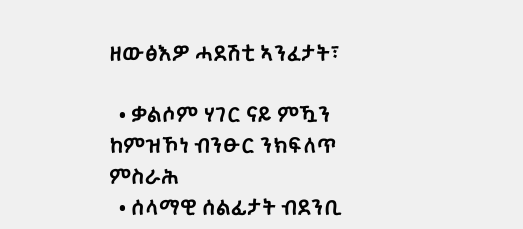ዘውፅእዎ ሓደሽቲ ኣንፈታት፣

  • ቃልሶም ሃገር ናይ ምዃን ከምዝኾነ ብንፁር ንክፍለጥ ምስራሕ
  • ሰላማዊ ሰልፊታት ብደንቢ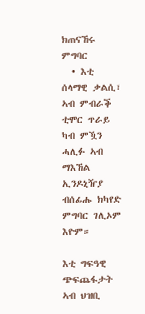ክጠናኸሩ ምግባር
  • እቲ ሰላማዊ ቃልሲ፣ ኣብ ምብራቕ ቲሞር ጥራይ ካብ ምዃን ሓሊፉ ኣብ ማእኸል ኢንዶኒዥያ ብሰፊሑ ክካየድ ምግባር ገሊኦም እዮም።

እቲ ግፍዓዊ ጭፍጨፋታት ኣብ ህዝቢ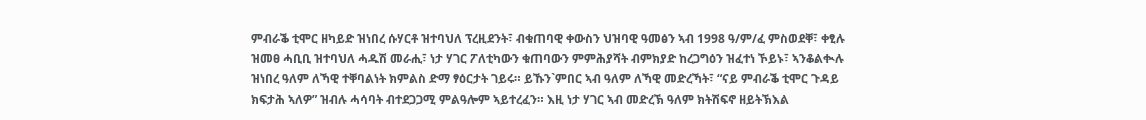ምብራቕ ቲሞር ዘካይድ ዝነበረ ሱሃርቶ ዝተባህለ ፕረዚደንት፣ ብቁጠባዊ ቀውስን ህዝባዊ ዓመፅን ኣብ 1998 ዓ/ም/ፈ ምስወደቐ፣ ቀፂሉ ዝመፀ ሓቢቢ ዝተባህለ ሓዱሽ መራሒ፣ ነታ ሃገር ፖለቲካውን ቁጠባውን ምምሕያሻት ብምክያድ ከረጋግዕን ዝፈተነ ኾይኑ፣ ኣንቆልቊሉ ዝነበረ ዓለም ለኻዊ ተቐባልነት ክምልስ ድማ ፃዕርታት ገይሩ። ይኹን`ምበር ኣብ ዓለም ለኻዊ መድረኻት፣ “ናይ ምብራቕ ቲሞር ጉዳይ ክፍታሕ ኣለዎ” ዝብሉ ሓሳባት ብተደጋጋሚ ምልዓሎም ኣይተረፈን። እዚ ነታ ሃገር ኣብ መድረኽ ዓለም ክትሽፍኖ ዘይትኽእል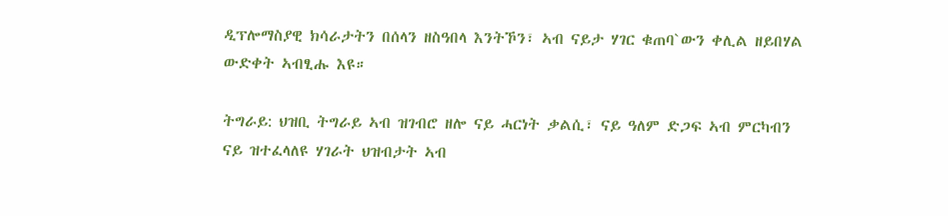ዲፕሎማስያዊ ክሳራታትን በሰላን ዘስዓበላ እንትኾን፣ ኣብ ናይታ ሃገር ቁጠባ`ውን ቀሊል ዘይበሃል ውድቀት ኣብፂሑ እዩ።

ትግራይ: ህዝቢ ትግራይ ኣብ ዝገብሮ ዘሎ ናይ ሓርነት ቃልሲ፣ ናይ ዓለም ድጋፍ ኣብ ምርካብን ናይ ዝተፈላለዩ ሃገራት ህዝብታት ኣብ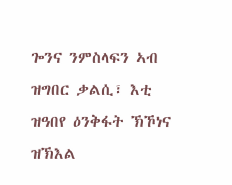ጐንና ንምስላፍን ኣብ ዝግበር ቃልሲ፣ እቲ ዝዓበየ ዕንቅፋት ኽኾነና ዝኽእል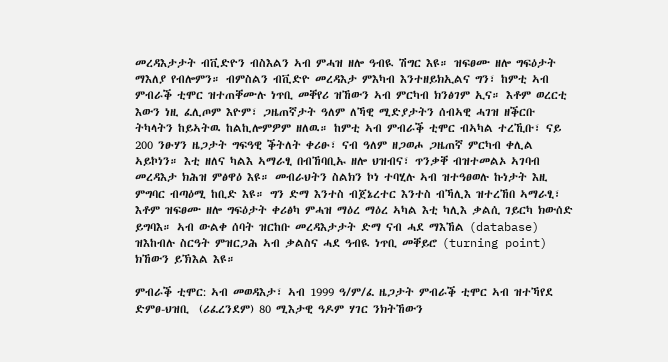መረዳእታታት ብቪድዮን ብስእልን ኣብ ምሓዝ ዘሎ ዓብዪ ሽግር እዩ። ዝፍፀሙ ዘሎ ግፍዕታት ማእለያ የብሎምን። ብምስልን ብቪድዮ መረዳእታ ምእካብ እንተዘይክኢልና ግን፣ ከምቲ ኣብ ምብራቕ ቲሞር ዝተጠቐሙሉ ነጥቢ መቐየሪ ዝኸውን ኣብ ምርካብ ክንፅገም ኢና። እቶም ወረርቲ እውን ነዚ ፈሊጦም እዮም፣ ጋዜጠኛታት ዓለም ለኻዊ ሚድያታትን ሰብኣዊ ሓገዝ ዘቕርቡ ትካላትን ከይኣትዉ ከልኪሎምዎም ዘለዉ። ከምቲ ኣብ ምብራቕ ቲሞር ብኣካል ተረኺቡ፣ ናይ 200 ንፁሃን ዜጋታት ግፍዓዊ ቕትለት ቀሪፁ፣ ናብ ዓለም ዘጋወሖ ጋዜጠኛ ምርካብ ቀሊል ኣይኮነን። እቲ ዘለና ካልእ ኣማራፂ በብኸባቢኡ ዘሎ ህዝብና፣ ጥንቃቐ ብዝተመልኦ ኣገባብ መረዳእታ ክሕዝ ምፅዋዕ እዩ። መብራህትን ስልክን ኮነ ተባሂሉ ኣብ ዝተዓፀወሉ ኩነታት እዚ ምግባር ብጣዕሚ ከቢድ እዩ። ግን ድማ እንተስ ብጀኔረተር እንተስ ብኻሊእ ዝተረኸበ ኣማራፂ፣ እቶም ዝፍፀሙ ዘሎ ግፍዕታት ቀሪፅካ ምሓዝ ማዕረ ማዕረ ኣካል እቲ ካሊእ ቃልሲ ገይርካ ክውሰድ ይግባእ። ኣብ ውልቀ ሰባት ዝርከቡ መረዳእታታት ድማ ናብ ሓደ ማእኸል (database) ዝእከብሉ ስርዓት ምዝርጋሕ ኣብ ቃልስና ሓደ ዓብዪ ነጥቢ መቐይሮ (turning point) ክኸውን ይኽእል እዩ።

ምብራቕ ቲሞር: ኣብ መወዳእታ፣ ኣብ 1999 ዓ/ም/ፈ ዜጋታት ምብራቕ ቲሞር ኣብ ዝተኻየደ ድምፀ-ህዝቢ  (ሪፈረንደም) 80 ሚእታዊ ዓዶም ሃገር ንክትኸውን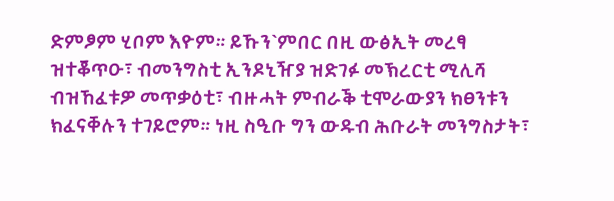ድምፆም ሂቦም እዮም። ይኹን`ምበር በዚ ውፅኢት መረፃ ዝተቖጥዑ፣ ብመንግስቲ ኢንዶኒዥያ ዝድገፉ መኽረርቲ ሚሊሻ ብዝኸፈቱዎ መጥቃዕቲ፣ ብዙሓት ምብራቕ ቲሞራውያን ክፀንቱን ክፈናቐሉን ተገይሮም። ነዚ ስዒቡ ግን ውዱብ ሕቡራት መንግስታት፣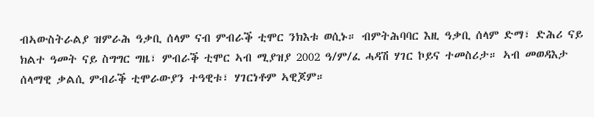ብኣውስትራልያ ዝምራሕ ዓቃቢ ሰላም ናብ ምብራቕ ቲሞር ንክእቱ ወሲኑ። ብምትሕባባር እዚ ዓቃቢ ሰላም ድማ፣ ድሕሪ ናይ ክልተ ዓመት ናይ ስግግር ግዜ፣ ምብራቕ ቲሞር ኣብ ሚያዝያ 2002 ዓ/ም/ፈ ሓዳሽ ሃገር ኮይና ተመስሪታ። ኣብ መወዳእታ ሰላማዊ ቃልሲ ምብራቕ ቲሞራውያን ተዓዊቱ፣ ሃገርነቶም ኣዊጆም።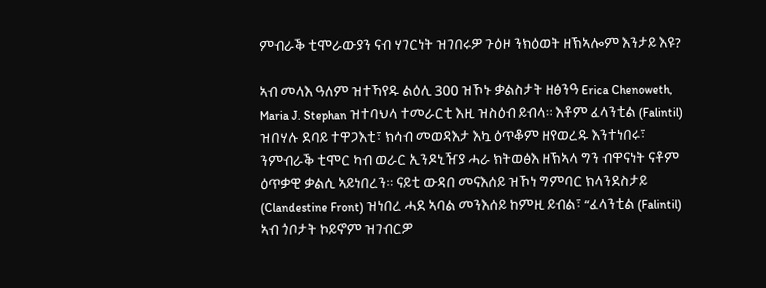ምብራቕ ቲሞራውያን ናብ ሃገርነት ዝገበሩዎ ጉዕዞ ንክዕወት ዘኽኣሎም እንታይ እዩ?

ኣብ መላእ ዓለም ዝተኻየዱ ልዕሊ 300 ዝኾኑ ቃልስታት ዘፅንዓ Erica Chenoweth, Maria J. Stephan ዝተባህላ ተመራርቲ እዚ ዝስዕብ ይብላ። እቶም ፈላንቲል (Falintil) ዝበሃሉ ደባይ ተዋጋእቲ፣ ክሳብ መወዳእታ እኳ ዕጥቆም ዘየወረዱ እንተነበሩ፣ ንምብራቕ ቲሞር ካብ ወራር ኢንዶኒዥያ ሓራ ክትወፅእ ዘኽኣላ ግን ብዋናነት ናቶም ዕጥቃዊ ቃልሲ ኣይነበረን። ናይቲ ውዳበ መናእሰይ ዝኾነ ግምባር ክላንደስታይ (Clandestine Front) ዝነበረ ሓደ ኣባል መንእሰይ ከምዚ ይብል፣ “ፈላንቲል (Falintil) ኣብ ጎቦታት ኮይኖም ዝገብርዎ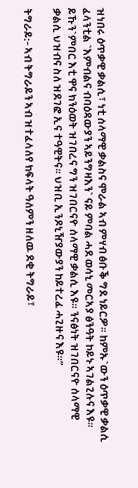ዝነበሩ ዕጥቃዊ ቃልሲ፣ ነቲ ሰላማዊ ቃልስና ሞራል ኣብ ምሃብ ፅቡቕ ግደ ነይርዎ። ከምኡ`ውን ዕጥቃዊ ቃልሲ ፈላንቲል `እምብልና ብባዕዳውያን ኣይንግዛእን` ናይ ምባል ሓደ ወሳኒ መርኣያ ፅንዓት ኮይኑ ኣገልጊሉና እዩ። ይኹን`ምበር እቲ ዋና ክንዕወት ዝገበረና ግን ዝገበርናዮ ሰላማዊ ቃልሲ እዩ። ንናፅነት ዝገበርናዮ ሰላማዊ ቃልሲ ህዝብና ስለ ዝደገፎ ኢና ተዓዊትና። ህዝቢ ኢንዶኒዥያውያን ከይተረፈ ሓጊዙና እዩ።”

ትግራይ:- ኣብ ትግራይን ኣብ ዝተፈላለየ ክፍላት ዓለምን ዘለዉ ደቂ ትግራይ፣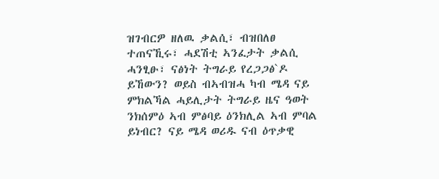ዝገብርዎ ዘለዉ ቃልሲ፣ ብዝበለፀ ተጠናኺሩ፣ ሓደሽቲ ኣንፈታት ቃልሲ ሓንፂፁ፣ ናፅነት ትግራይ የረጋጋፅ`ዶ ይኸውን? ወይስ ብኣብዝሓ ካብ ሜዳ ናይ ምክልኻል ሓይሊታት ትግራይ ዜና ዓወት ንክሰምዕ ኣብ ምፅባይ ዕንክሊል ኣብ ምባል ይነብር? ናይ ሜዳ ወሪዱ ናብ ዕጥቃዊ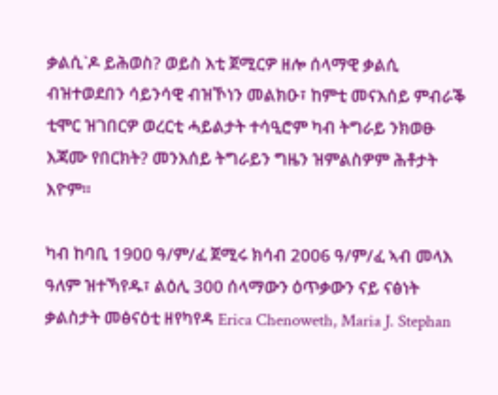ቃልሲ`ዶ ይሕወስ? ወይስ እቲ ጀሚርዎ ዘሎ ሰላማዊ ቃልሲ ብዝተወደበን ሳይንሳዊ ብዝኾነን መልክዑ፣ ከምቲ መናእሰይ ምብራቕ ቲሞር ዝገበርዎ ወረርቲ ሓይልታት ተሳዒሮም ካብ ትግራይ ንክወፁ እጃሙ የበርክት? መንእሰይ ትግራይን ግዜን ዝምልስዎም ሕቶታት እዮም።

ካብ ከባቢ 1900 ዓ/ም/ፈ ጀሚሩ ክሳብ 2006 ዓ/ም/ፈ ኣብ መላእ ዓለም ዝተኻየዱ፣ ልዕሊ 300 ሰላማውን ዕጥቃውን ናይ ናፅነት ቃልስታት መፅናዕቲ ዘየካየዳ Erica Chenoweth, Maria J. Stephan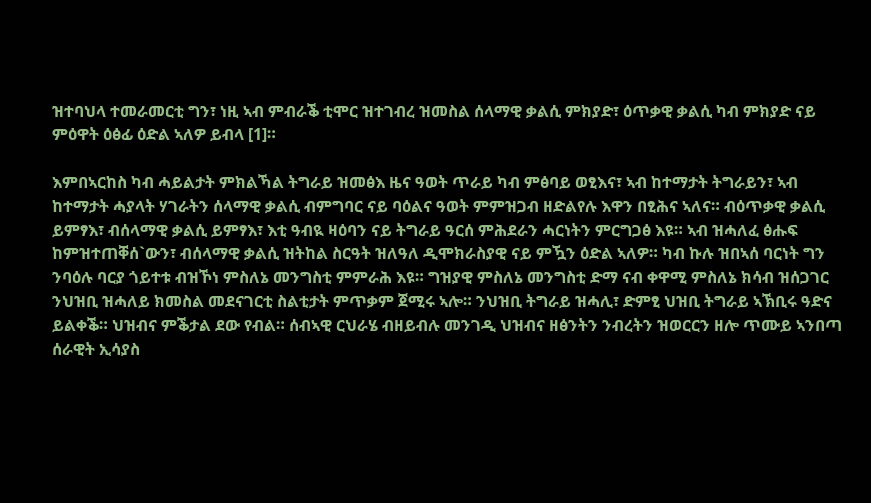ዝተባህላ ተመራመርቲ ግን፣ ነዚ ኣብ ምብራቕ ቲሞር ዝተገብረ ዝመስል ሰላማዊ ቃልሲ ምክያድ፣ ዕጥቃዊ ቃልሲ ካብ ምክያድ ናይ ምዕዋት ዕፅፊ ዕድል ኣለዎ ይብላ [1]።

እምበኣርከስ ካብ ሓይልታት ምክልኻል ትግራይ ዝመፅእ ዜና ዓወት ጥራይ ካብ ምፅባይ ወፂእና፣ ኣብ ከተማታት ትግራይን፣ ኣብ ከተማታት ሓያላት ሃገራትን ሰላማዊ ቃልሲ ብምግባር ናይ ባዕልና ዓወት ምምዝጋብ ዘድልየሉ እዋን በፂሕና ኣለና። ብዕጥቃዊ ቃልሲ ይምፃእ፣ ብሰላማዊ ቃልሲ ይምፃእ፣ እቲ ዓብዪ ዛዕባን ናይ ትግራይ ዓርሰ ምሕደራን ሓርነትን ምርግጋፅ እዩ። ኣብ ዝሓለፈ ፅሑፍ ከምዝተጠቐሰ`ውን፣ ብሰላማዊ ቃልሲ ዝትከል ስርዓት ዝለዓለ ዲሞክራስያዊ ናይ ምዃን ዕድል ኣለዎ። ካብ ኩሉ ዝበኣሰ ባርነት ግን ንባዕሉ ባርያ ጎይተቱ ብዝኾነ ምስለኔ መንግስቲ ምምራሕ እዩ። ግዝያዊ ምስለኔ መንግስቲ ድማ ናብ ቀዋሚ ምስለኔ ክሳብ ዝሰጋገር ንህዝቢ ዝሓለይ ክመስል መደናገርቲ ስልቲታት ምጥቃም ጀሚሩ ኣሎ። ንህዝቢ ትግራይ ዝሓሊ፣ ድምፂ ህዝቢ ትግራይ ኣኽቢሩ ዓድና ይልቀቕ። ህዝብና ምቕታል ደው የብል። ሰብኣዊ ርህራሄ ብዘይብሉ መንገዲ ህዝብና ዘፅንትን ንብረትን ዝወርርን ዘሎ ጥሙይ ኣንበጣ ሰራዊት ኢሳያስ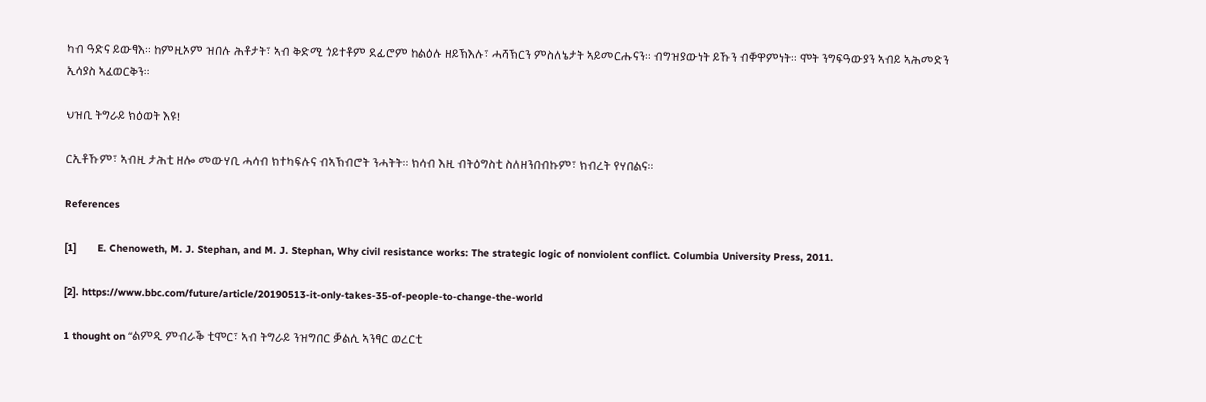ካብ ዓድና ይውፃእ። ከምዚኦም ዝበሉ ሕቶታት፣ ኣብ ቅድሚ ጎይተቶም ደፊሮም ከልዕሉ ዘይኽእሉ፣ ሓሻኽርን ምስለኔታት ኣይመርሑናን። ብግዝያውነት ይኹን ብቐዋምነት። ሞት ንግፍዓውያን ኣብይ ኣሕመድን ኢሳያስ ኣፈወርቅን።

ህዝቢ ትግራይ ክዕወት እዩ!

ርኢቶኹም፣ ኣብዚ ታሕቲ ዘሎ መውሃቢ ሓሳብ ክተካፍሉና ብኣኽብሮት ንሓትት። ክሳብ እዚ ብትዕግስቲ ስለዘንበብኩም፣ ክብረት የሃበልና።

References

[1]       E. Chenoweth, M. J. Stephan, and M. J. Stephan, Why civil resistance works: The strategic logic of nonviolent conflict. Columbia University Press, 2011.

[2]. https://www.bbc.com/future/article/20190513-it-only-takes-35-of-people-to-change-the-world

1 thought on “ልምዲ ምብራቕ ቲሞር፣ ኣብ ትግራይ ንዝግበር ቓልሲ ኣንፃር ወረርቲ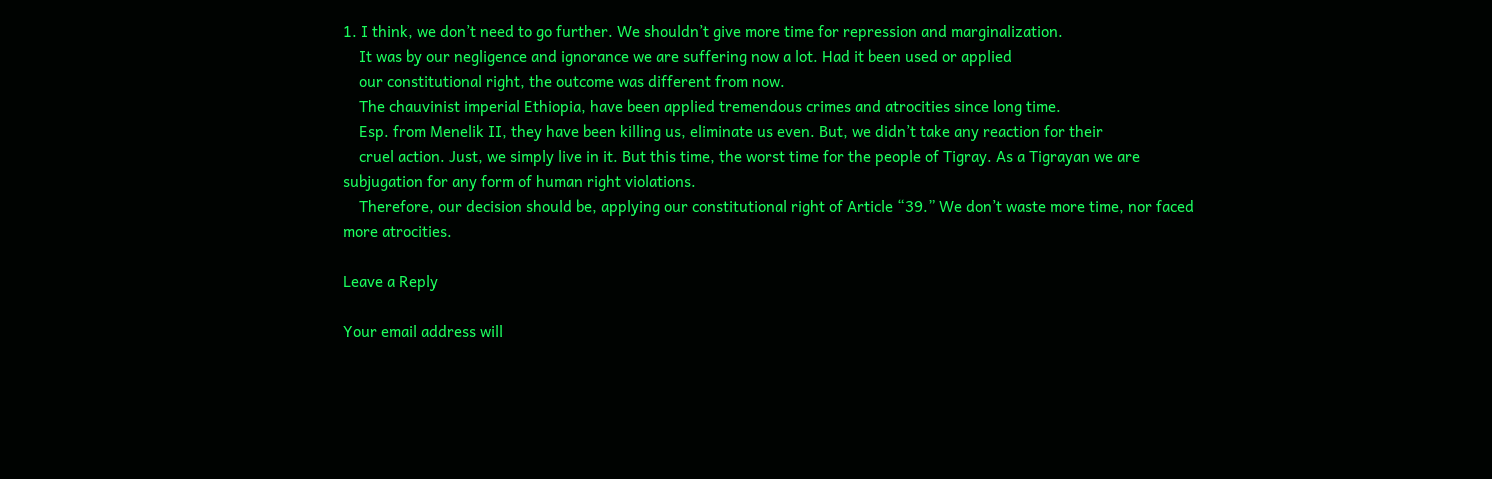1. I think, we don’t need to go further. We shouldn’t give more time for repression and marginalization.
    It was by our negligence and ignorance we are suffering now a lot. Had it been used or applied
    our constitutional right, the outcome was different from now.
    The chauvinist imperial Ethiopia, have been applied tremendous crimes and atrocities since long time.
    Esp. from Menelik II, they have been killing us, eliminate us even. But, we didn’t take any reaction for their
    cruel action. Just, we simply live in it. But this time, the worst time for the people of Tigray. As a Tigrayan we are subjugation for any form of human right violations.
    Therefore, our decision should be, applying our constitutional right of Article “39.” We don’t waste more time, nor faced more atrocities.

Leave a Reply

Your email address will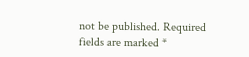not be published. Required fields are marked *